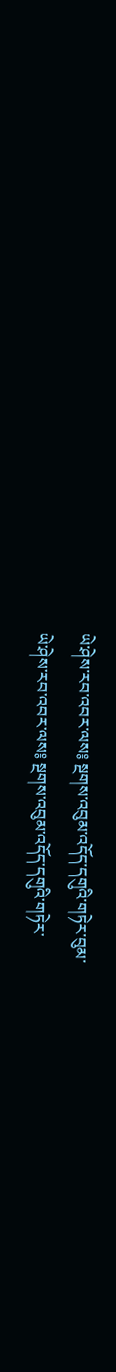ཡེ་ཤེས་རབ་འབར་ལས༔ སྔགས་འབུམ་འདོད་དགུའི་གཏེར་བུམ་
ཡེ་ཤེས་རབ་འབར་ལས༔ སྔགས་འབུམ་འདོད་དགུའི་གཏེར་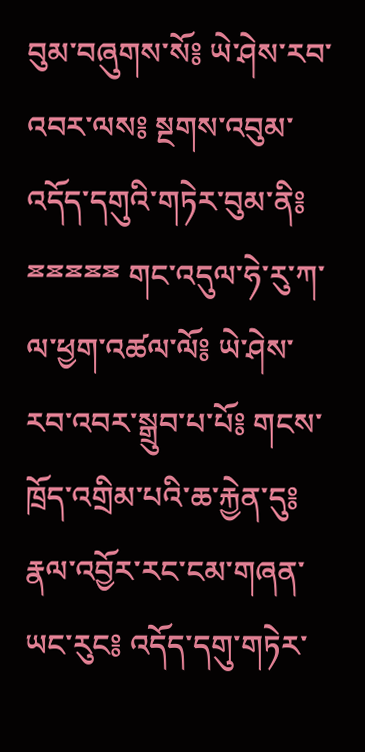བུམ་བཞུགས་སོ༔ ཡེ་ཤེས་རབ་འབར་ལས༔ སྔགས་འབུམ་འདོད་དགུའི་གཏེར་བུམ་ནི༔ ྈྈྈྈྈ གང་འདུལ་ཧེ་རུ་ཀ་ལ་ཕྱག་འཚལ་ལོ༔ ཡེ་ཤེས་རབ་འབར་སྒྲུབ་པ་པོ༔ གངས་ཁྲོད་འགྲིམ་པའི་ཆ་རྐྱེན་དུ༔ རྣལ་འབྱོར་རང་ངམ་གཞན་ཡང་རུང༔ འདོད་དགུ་གཏེར་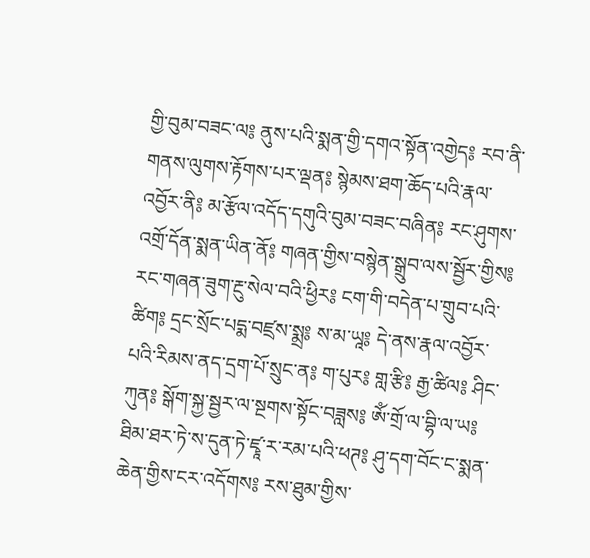གྱི་བུམ་བཟང་ལ༔ ནུས་པའི་སྨན་གྱི་དགའ་སྟོན་འགྱེད༔ རབ་ནི་གནས་ལུགས་རྟོགས་པར་ལྡན༔ སྙེམས་ཐག་ཆོད་པའི་རྣལ་འབྱོར་ནི༔ མ་རྩོལ་འདོད་དགུའི་བུམ་བཟང་བཞིན༔ རང་ཤུགས་འགྲོ་དོན་སྨན་ཡིན་ནོ༔ གཞན་གྱིས་བསྙེན་སྒྲུབ་ལས་སྦྱོར་གྱིས༔ རང་གཞན་ཟུག་རྔུ་སེལ་བའི་ཕྱིར༔ ངག་གི་བདེན་པ་གྲུབ་པའི་ཚིག༔ དྲང་སྲོང་པདྨ་བཛྲས་སྨྲ༔ ས་མ་ཡཱ༔ དེ་ནས་རྣལ་འབྱོར་པའི་རིམས་ནད་དྲག་པོ་སྲུང་ན༔ ག་པུར༔ གླ་རྩི༔ རྒྱ་ཚིལ༔ ཤིང་ཀུན༔ སྒོག་སྐྱ་སྦྱར་ལ་སྔགས་སྟོང་བཟླས༔ ཨོཾ་གྲོ་ལ་བྷི་ལ་ཡ༔ ཐིམ་ཐར་ཏེ་ས་དུན་ཏེ་ཛྭཱ་ར་རམ་པའི་ཕཊ༔ ཤུ་དག་བོང་ང་སྨན་ཆེན་གྱིས་ངར་འདོགས༔ རས་ཐུམ་གྱིས་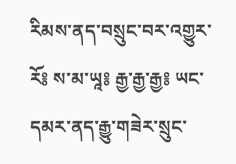རིམས་ནད་བསྲུང་བར་འགྱུར་རོ༔ ས་མ་ཡཱ༔ རྒྱ་རྒྱ་རྒྱ༔ ཡང་དམར་ནད་རྒྱུ་གཟེར་སྲུང་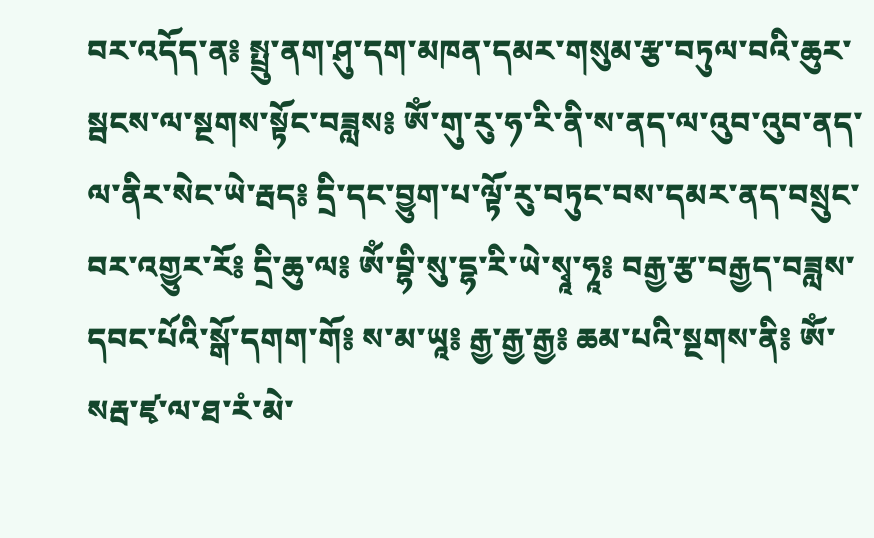བར་འདོད་ན༔ སྤྲུ་ནག་ཤུ་དག་མཁན་དམར་གསུམ་རྩ་བཏུལ་བའི་ཆུར་སྦངས་ལ་སྔགས་སྟོང་བཟླས༔ ཨོཾ་གུ་རུ་ཧ་རི་ནི་ས་ནད་ལ་འུབ་འུབ་ནད་ལ་ནིར་སེང་ཡེ་རྦད༔ དྲི་དང་བྱུག་པ་ལྟོ་རུ་བཏུང་བས་དམར་ནད་བསྲུང་བར་འགྱུར་རོ༔ དྲི་ཆུ་ལ༔ ཨོཾ་བྷི་སུ་དྷ་རི་ཡེ་སྭཱ་ཧཱ༔ བརྒྱ་རྩ་བརྒྱད་བཟླས་དབང་པོའི་སྒོ་དགག་གོ༔ ས་མ་ཡཱ༔ རྒྱ་རྒྱ་རྒྱ༔ ཆམ་པའི་སྔགས་ནི༔ ཨོཾ་སརྦ་ཛྭ་ལ་ཐ་རཾ་མེ་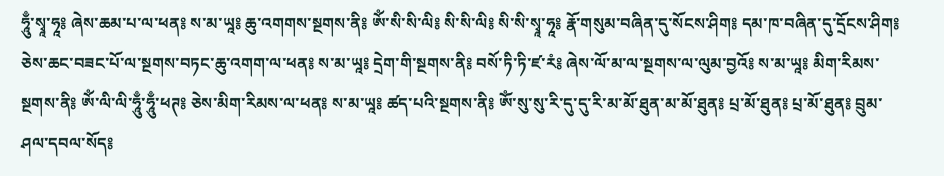ཧཱུྃ་སྭཱ་ཧཱ༔ ཞེས་ཆམ་པ་ལ་ཕན༔ ས་མ་ཡཱ༔ ཆུ་འགགས་སྔགས་ནི༔ ཨོཾ་སི་སི་ལི༔ སི་སི་ལི༔ སི་སི་སྭཱ་ཧཱ༔ རྣོ་གསུམ་བཞིན་དུ་སོངས་ཤིག༔ དམ་ཁ་བཞིན་དུ་དྲོངས་ཤིག༔ ཅེས་ཆང་བཟང་པོ་ལ་སྔགས་བཏང་ཆུ་འགག་ལ་ཕན༔ ས་མ་ཡཱ༔ དྲེག་གི་སྔགས་ནི༔ བསོ་ཏི་ཏི་ཛ་རཾ༔ ཞེས་ལོ་མ་ལ་སྔགས་ལ་ལུམ་བྱའོ༔ ས་མ་ཡཱ༔ མིག་རིམས་སྔགས་ནི༔ ཨོཾ་ལི་ལི་ཧཱུྃ་ཧཱུྃ་ཕཊ༔ ཅེས་མིག་རིམས་ལ་ཕན༔ ས་མ་ཡཱ༔ ཚད་པའི་སྔགས་ནི༔ ཨོཾ་སུ་སུ་རི་དུ་དུ་རི་མ་མོ་ཐུན་མ་མོ་ཐུན༔ པྲ་མོ་ཐུན༔ པྲ་མོ་ཐུན༔ བྲུམ་ཤལ་དབལ་སོད༔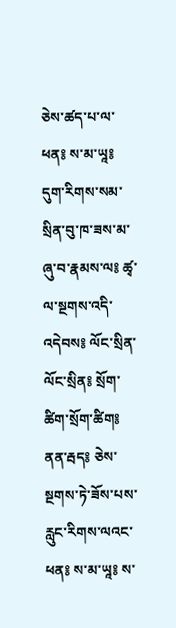ཅེས་ཚད་པ་ལ་ཕན༔ ས་མ་ཡཱ༔ དུག་རིགས་སམ་སྲིན་བུ་ཁ་ཟས་མ་ཞུ་བ་རྣམས་ལ༔ ཚྭ་ལ་སྔགས་འདི་འདེབས༔ ལོང་སྲིན་ལོང་སྲིན༔ སྲོག་ཚིག་སྲོག་ཚིག༔ ནན་རྦད༔ ཅེས་སྔགས་ཏེ་ཟོས་པས་རླུང་རིགས་ལའང་ཕན༔ ས་མ་ཡཱ༔ ས་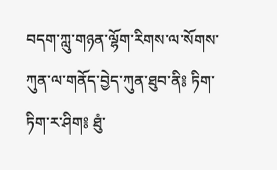བདག་ཀླུ་གཉན་ལྷོག་རིགས་ལ་སོགས་ཀུན་ལ་གནོད་བྱེད་ཀུན་ཐུབ་ནི༔ ཏིག་ཏིག་ར་ཤིག༔ ཐུཾ་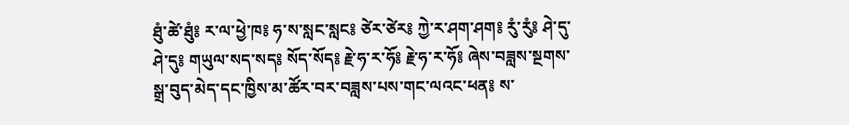ཐུཾ་ཚེ་ཐུཾ༔ ར་ལ་ཕྱེ་ཁ༔ ཧ་ས་སླང་སླང༔ ཙེར་ཙེར༔ ཀྱེ་ར་ཤག་ཤག༔ རུཾ་རུཾ༔ ཤེ་དུ་ཤེ་དུ༔ གཡུལ་སད་སད༔ སོད་སོད༔ རྗེ་ཧ་ར་ཧོ༔ རྗེ་ཧ་ར་ཧོ༔ ཞེས་བཟླས་སྔགས་སྒྲ་བུད་མེད་དང་ཁྱིས་མ་ཚོར་བར་བཟླས་པས་གང་ལའང་ཕན༔ ས་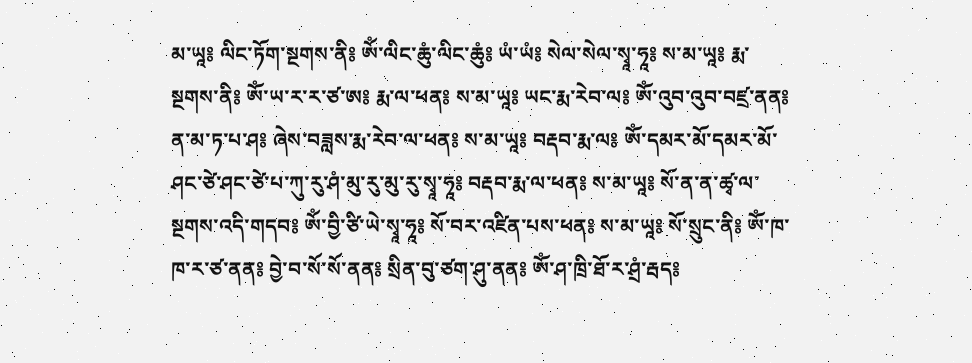མ་ཡཱ༔ ལིང་ཏོག་སྔགས་ནི༔ ཨོཾ་ལིང་ཆུཾ་ལིང་ཆུཾ༔ ཡཾ་ཡཾ༔ སེལ་སེལ་སྭཱ་ཧཱ༔ ས་མ་ཡཱ༔ རྨ་སྔགས་ནི༔ ཨོཾ་ཡ་ར་ར་ཙ་ཨ༔ རྨ་ལ་ཕན༔ ས་མ་ཡཱ༔ ཡང་རྨ་རེབ་ལ༔ ཨོཾ་འུབ་འུབ་བཛྲ་ནན༔ ན་མ་ཏ་པ་ཤ༔ ཞེས་བཟླས་རྨ་རེབ་ལ་ཕན༔ ས་མ་ཡཱ༔ བརྡབ་རྨ་ལ༔ ཨོཾ་དམར་མོ་དམར་མོ་ཤང་ཙེ་ཤང་ཙེ་པ་ཀུ་རུ་ཤཾ་མུ་རུ་མུ་རུ་སྭཱ་ཧཱ༔ བརྡབ་རྨ་ལ་ཕན༔ ས་མ་ཡཱ༔ སོ་ན་ན་ཚྭ་ལ་སྔགས་འདི་གདབ༔ ཨོཾ་བྱི་ཙི་ཡེ་སྭཱ་ཧཱ༔ སོ་བར་འཛིན་པས་ཕན༔ ས་མ་ཡཱ༔ སོ་སྲུང་ནི༔ ཨོཾ་ཁ་ཁ་ར་ཙ་ནན༔ བྱེ་བ་སོ་སོ་ནན༔ སྲིན་བུ་ཙག་ཤུ་ནན༔ ཨོཾ་ཤ་ཁྲི་ཐོ་ར་ཤྲཾ་རྦད༔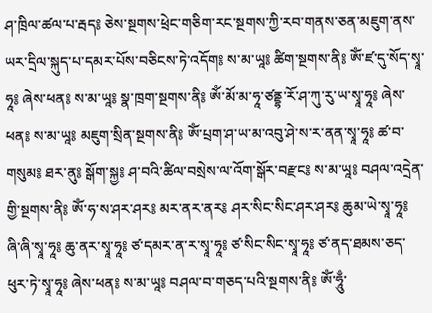ཤ་ཁྲིལ་ཚལ་པ་རྦད༔ ཅེས་སྔགས་ཕྲེང་གཅིག་རང་སྔགས་ཀྱི་རབ་གནས་ཅན་མཇུག་ནས་ཡར་དྲིལ་སྐུད་པ་དམར་པོས་བཅིངས་ཏེ་འདོག༔ ས་མ་ཡཱ༔ ཚིག་སྔགས་ནི༔ ཨོཾ་ཛ་དུ་སོད་སྭཱ་ཧཱ༔ ཞེས་ཕན༔ ས་མ་ཡཱ༔ སྣ་ཁྲག་སྔགས་ནི༔ ཨོཾ་མོ་མ་ཧཱ་ཙནྡྷ་རོ་ཤ་ཀུ་རུ་ཡ་སྭཱ་ཧཱ༔ ཞེས་ཕན༔ ས་མ་ཡཱ༔ མཇུག་སྲིན་སྔགས་ནི༔ ཨོཾ་པྲག་ཤ་ཡ་མ་འབུ་ཤེ་ས་ར་ནན་སྭཱ་ཧཱ༔ ཚ་བ་གསུམ༔ ཐར་ནུ༔ སྒོག་སྐྱ༔ ཤ་བའི་ཚིལ་བསྲེས་ལ་འོག་སྒོར་བརྫང༔ ས་མ་ཡཱ༔ བཤལ་འདྲེན་གྱི་སྔགས་ནི༔ ཨོཾ་ཧ་ས་ཤར་ཤར༔ མར་ནར་ནར༔ ཤར་སིང་སིང་ཤར་ཤར༔ ཆུམ་ཡེ་སྭཱ་ཧཱ༔ ཞི་ཞི་སྭཱ་ཧཱ༔ ཆུ་ནར་སྭཱ་ཧཱ༔ ཙ་དམར་ན་ར་སྭཱ་ཧཱ༔ ཙ་སིང་སིང་སྭཱ་ཧཱ༔ ཙ་ནད་ཐམས་ཅད་ཕུར་ཏེ་སྭཱ་ཧཱ༔ ཞེས་ཕན༔ ས་མ་ཡཱ༔ བཤལ་བ་གཅད་པའི་སྔགས་ནི༔ ཨོཾ་ཧཱུྃ་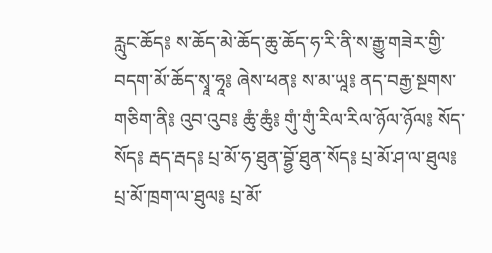རླུང་ཆོད༔ ས་ཆོད་མེ་ཆོད་ཆུ་ཆོད་ཧ་རི་ནི་ས་རྒྱུ་གཟེར་གྱི་བདག་མོ་ཆོད་སྭཱ་ཧཱ༔ ཞེས་ཕན༔ ས་མ་ཡཱ༔ ནད་བརྒྱ་སྔགས་གཅིག་ནི༔ འུབ་འུབ༔ ཆུཾ་ཆུཾ༔ གུཾ་གུཾ་རིལ་རིལ་ཉོལ་ཉོལ༔ སོད་སོད༔ རྦད་རྦད༔ པྲ་མོ་ཧ་ཐུན་བྷྱོ་ཐུན་སོད༔ པྲ་མོ་ཤ་ལ་ཐུལ༔ པྲ་མོ་ཁྲག་ལ་ཐུལ༔ པྲ་མོ་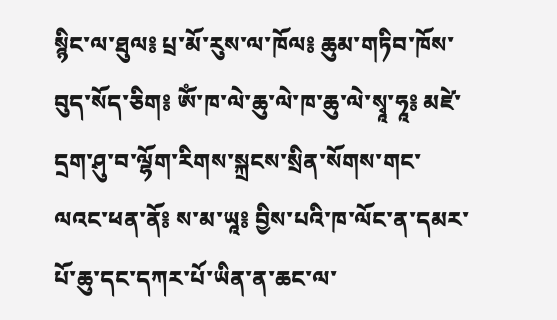སྙིང་ལ་ཐུལ༔ པྲ་མོ་རུས་ལ་ཁོལ༔ ཆུམ་གཏིབ་ཁོས་བུད་སོད་ཅིག༔ ཨོཾ་ཁ་ལེ་ཆུ་ལེ་ཁ་ཆུ་ལེ་སྭཱ་ཧཱ༔ མཛེ་དྲག་ཤུ་བ་ལྷོག་རིགས་སྐྲངས་སྲིན་སོགས་གང་ལའང་ཕན་ནོ༔ ས་མ་ཡཱ༔ བྱིས་པའི་ཁ་ལོང་ན་དམར་པོ་ཆུ་དང་དཀར་པོ་ཡིན་ན་ཆང་ལ་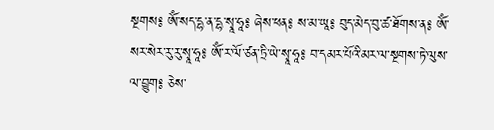སྔགས༔ ཨོཾ་སད་དྷ་ན་དྷ་སྭཱ་ཧཱ༔ ཞེས་ཕན༔ ས་མ་ཡཱ༔ བུད་མེད་བུ་ཚ་ཐོགས་ན༔ ཨོཾ་སར་སེར་རུ་རུ་སྭཱ་ཧཱ༔ ཨོཾ་ར་ལོ་ཙན་ཏྲི་ཡེ་སྭཱ་ཧཱ༔ བ་དམར་པོའི་མར་ལ་སྔགས་ཏེ་ལུས་ལ་བྱུག༔ ཅེས་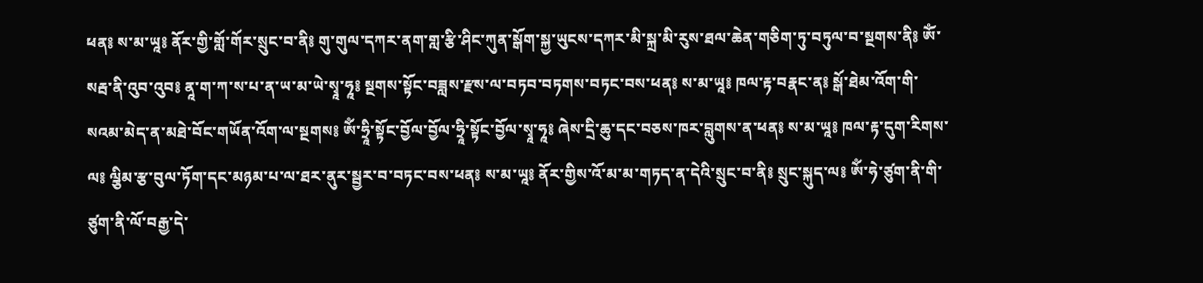ཕན༔ ས་མ་ཡཱ༔ ནོར་གྱི་གློ་གོར་སྲུང་བ་ནི༔ གུ་གུལ་དཀར་ནག་གླ་རྩི་ཤིང་ཀུན་སྒོག་སྐྱ་ཡུངས་དཀར་མི་སྐྲ་མི་རུས་ཐལ་ཆེན་གཅིག་ཏུ་བཏུལ་བ་སྔགས་ནི༔ ཨོཾ་སརྦ་ནི་འུབ་འུབ༔ ནཱ་ག་ཀ་ས་པ་ན་ཡ་མ་ཡེ་སྭཱ་ཧཱ༔ སྔགས་སྟོང་བཟླས་རྫས་ལ་བཏབ་བཏགས་བཏང་བས་ཕན༔ ས་མ་ཡཱ༔ ཁལ་རྟ་བརྣང་ན༔ སྒོ་ཐེམ་འོག་གི་སའམ་མེད་ན་མཐེ་བོང་གཡོན་འོག་ལ་སྔགས༔ ཨོཾ་ཧྲཱི་སྟོང་བྱོལ་བྱོལ་ཧྲཱི་སྟོང་བྱོལ་སྭཱ་ཧཱ༔ ཞེས་དྲི་ཆུ་དང་བཅས་ཁར་བླུགས་ན་ཕན༔ ས་མ་ཡཱ༔ ཁལ་རྟ་དུག་རིགས་ལ༔ ལྕིམ་རྩ་བུལ་ཏོག་དང་མཉམ་པ་ལ་ཐར་ནུར་སྦྱར་བ་བཏང་བས་ཕན༔ ས་མ་ཡཱ༔ ནོར་གྱིས་འོ་མ་མ་གཏད་ན་དེའི་སྲུང་བ་ནི༔ སྲུང་སྐུད་ལ༔ ཨོཾ་ཧེ་ཙུག་ནི་གི་ཙུག་ནི་ལོ་བརྒྱ་དེ་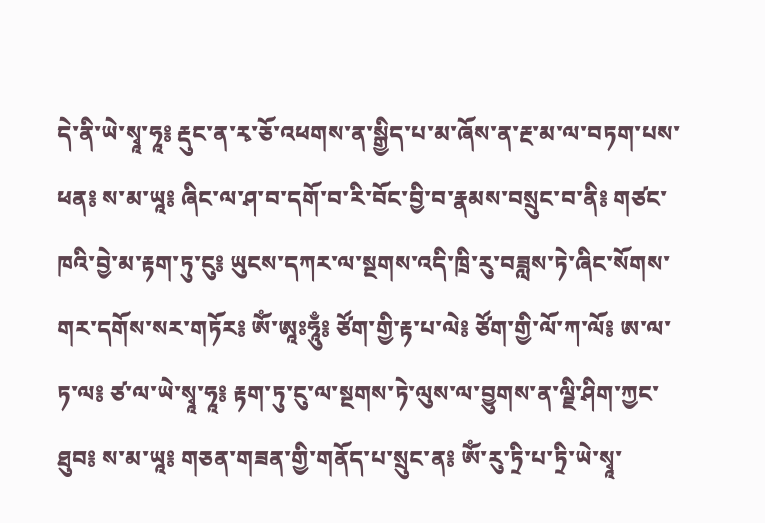དེ་ནི་ཡེ་སྭཱ་ཧཱ༔ རྡུང་ན་རྭ་ཅོ་འཕགས་ན་སྒྱིད་པ་མ་ཞོས་ན་རྔ་མ་ལ་བཏག་པས་ཕན༔ ས་མ་ཡཱ༔ ཞིང་ལ་ཤ་བ་དགོ་བ་རི་བོང་བྱི་བ་རྣམས་བསྲུང་བ་ནི༔ གཙང་ཁའི་བྱེ་མ་རྟག་ཏུ་ངུ༔ ཡུངས་དཀར་ལ་སྔགས་འདི་ཁྲི་རུ་བཟླས་ཏེ་ཞིང་སོགས་གར་དགོས་སར་གཏོར༔ ཨོཾ་ཨཱཿཧཱུྃ༔ ཙོག་གྱི་རྟ་པ་ལེ༔ ཙོག་གྱི་ལོ་ཀ་ལོ༔ ཨ་ལ་ཏ་ལ༔ ཙ་ལ་ཡེ་སྭཱ་ཧཱ༔ རྟག་ཏུ་ངུ་ལ་སྔགས་ཏེ་ལུས་ལ་བྱུགས་ན་ལྗི་ཤིག་ཀྱང་ཐུབ༔ ས་མ་ཡཱ༔ གཅན་གཟན་གྱི་གནོད་པ་སྲུང་ན༔ ཨོཾ་རུ་ཏྲི་པ་ཏྲི་ཡེ་སྭཱ་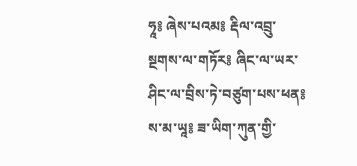ཧཱ༔ ཞེས་པའམ༔ རྡིལ་འབྲུ་སྔགས་ལ་གཏོར༔ ཞིང་ལ་ཡར་ཤིང་ལ་བྲིས་ཏེ་བཙུག་པས་ཕན༔ ས་མ་ཡཱ༔ ཟ་ཡིག་ཀུན་གྱི་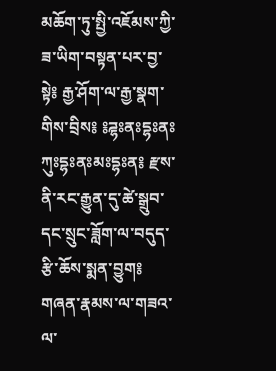མཆོག་ཏུ་སྤྱི་འཇོམས་ཀྱི་ཟ་ཡིག་བསྟན་པར་བྱ་སྟེ༔ རྒྱ་ཤོག་ལ་རྒྱ་སྣག་གིས་བྲིས༔ ༔ཌྷཿནཿདྷཿནཿཀུཿདྷཿནཿམཿདྷཿན༔ རྫས་ནི་རང་རྒྱུན་དུ་ཚེ་སྒྲུབ་དང་སྲུང་ཟློག་ལ་བདུད་རྩི་ཆོས་སྨན་བྱུག༔ གཞན་རྣམས་ལ་གཟའ་ལ་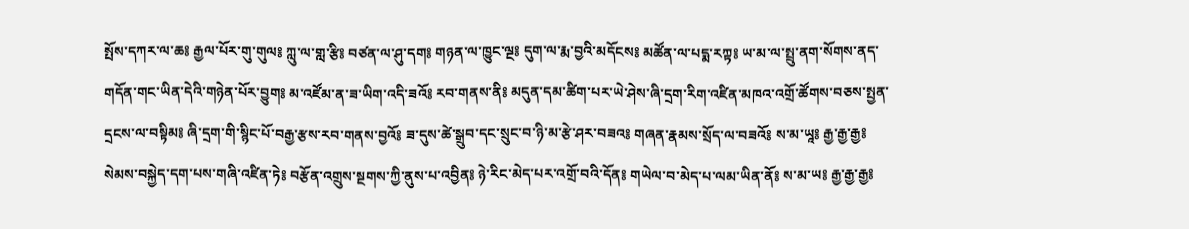སྤོས་དཀར་ལ་ཆ༔ རྒྱལ་པོར་གུ་གུལ༔ ཀླུ་ལ་གླ་རྩི༔ བཙན་ལ་ཤུ་དག༔ གཉན་ལ་ཁྱུང་ལྔ༔ དུག་ལ་རྨ་བྱའི་མདོངས༔ མཚོན་ལ་པདྨ་རཀྟ༔ ཡ་མ་ལ་སྤྲུ་ནག་སོགས་ནད་གདོན་གང་ཡིན་དེའི་གཉེན་པོར་བྱུག༔ མ་འཛོམ་ན་ཟ་ཡིག་འདི་ཟའོ༔ རབ་གནས་ནི༔ མདུན་དམ་ཚིག་པར་ཡེ་ཤེས་ཞི་དྲག་རིག་འཛིན་མཁའ་འགྲོ་ཚོགས་བཅས་སྤྱན་དྲངས་ལ་བསྟིམ༔ ཞི་དྲག་གི་སྙིང་པོ་བརྒྱ་རྩས་རབ་གནས་བྱའོ༔ ཟ་དུས་ཚེ་སྒྲུབ་དང་སྲུང་བ་ཉི་མ་རྩེ་ཤར་བཟའ༔ གཞན་རྣམས་སྲོད་ལ་བཟའོ༔ ས་མ་ཡཱ༔ རྒྱ་རྒྱ་རྒྱ༔ སེམས་བསྐྱེད་དག་པས་གཞི་འཛིན་ཏེ༔ བརྩོན་འགྲུས་སྔགས་ཀྱི་ནུས་པ་འབྱིན༔ ཉེ་རིང་མེད་པར་འགྲོ་བའི་དོན༔ གཡེལ་བ་མེད་པ་ལམ་ཡིན་ནོ༔ ས་མ་ཡ༔ རྒྱ་རྒྱ་རྒྱ༔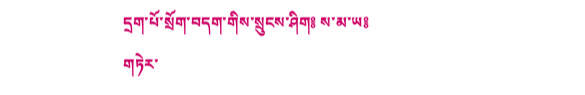དྲག་པོ་སྲོག་བདག་གིས་སྲུངས་ཤིག༔ ས་མ་ཡ༔ གཏེར་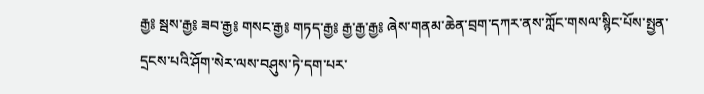རྒྱ༔ སྦས་རྒྱ༔ ཟབ་རྒྱ༔ གསང་རྒྱ༔ གཏད་རྒྱ༔ རྒྱ་རྒྱ་རྒྱ༔ ཞེས་གནམ་ཆེན་བྲག་དཀར་ནས་ཀློང་གསལ་སྙིང་པོས་སྤྱན་དྲངས་པའི་ཤོག་སེར་ལས་བཤུས་ཏེ་དག་པར་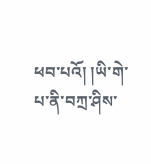ཕབ་པའོ། །ཡི་གེ་པ་ནི་བཀྲ་ཤིས་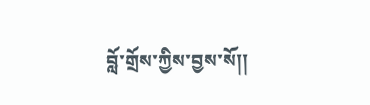བློ་གྲོས་ཀྱིས་བྱས་སོ།།